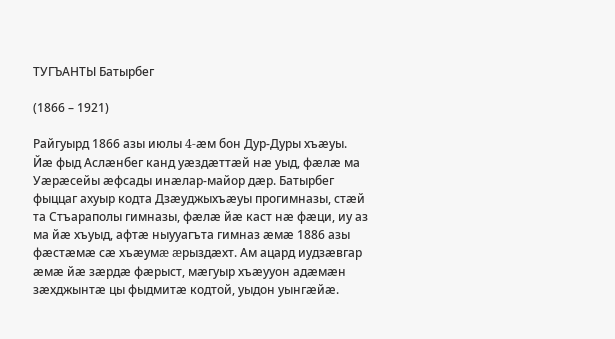ТУГЪАНТЫ Батырбег

(1866 – 1921)

Райгуырд 1866 азы июлы 4-æм бон Дур-Дуры хъæуы. Йæ фыд Аслæнбег канд уæздæттæй нæ уыд, фæлæ ма Уæрæсейы æфсады инæлар-майор дæр. Батырбег фыццаг ахуыр кодта Дзæуджыхъæуы прогимназы, стæй та Стъараполы гимназы, фæлæ йæ каст нæ фæци, иу аз ма йæ хъуыд, афтæ ныууагъта гимназ æмæ 1886 азы фæстæмæ сæ хъæумæ æрыздæхт. Ам ацард иудзæвгар æмæ йæ зæрдæ фæрыст, мæгуыр хъæууон адæмæн зæхджынтæ цы фыдмитæ кодтой, уыдон уынгæйæ.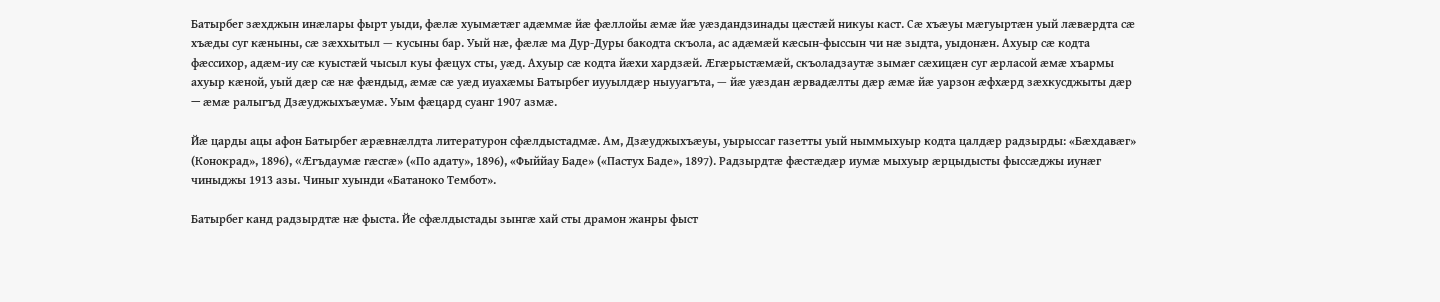Батырбег зæхджын инæлары фырт уыди, фæлæ хуымæтæг адæммæ йæ фæллойы æмæ йæ уæздандзинады цæстæй никуы каст. Сæ хъæуы мæгуыртæн уый лæвæрдта сæ хъæды суг кæныны, сæ зæххытыл — кусыны бар. Уый нæ, фæлæ ма Дур-Дуры бакодта скъола, ас адæмæй кæсын-фыссын чи нæ зыдта, уыдонæн. Ахуыр сæ кодта фæссихор, адæм-иу сæ куыстæй чысыл куы фæцух сты, уæд. Ахуыр сæ кодта йæхи хардзæй. Æгæрыстæмæй, скъоладзаутæ зымæг сæхицæн суг æрласой æмæ хъармы ахуыр кæной, уый дæр сæ нæ фæндыд, æмæ сæ уæд иуахæмы Батырбег иууылдæр ныууагъта, — йæ уæздан æрвадæлты дæр æмæ йæ уарзон æфхæрд зæхкусджыты дæр — æмæ ралыгъд Дзæуджыхъæумæ. Уым фæцард суанг 1907 азмæ.

Йæ царды ацы афон Батырбег æрæвнæлдта литературон сфæлдыстадмæ. Ам, Дзæуджыхъæуы, уырыссаг газетты уый ныммыхуыр кодта цалдæр радзырды: «Бæхдавæг» (Конокрад», 1896), «Æгъдаумæ гæсгæ» («По адату», 1896), «Фыййау Баде» («Пастух Баде», 1897). Радзырдтæ фæстæдæр иумæ мыхуыр æрцыдысты фыссæджы иунæг чиныджы 1913 азы. Чиныг хуынди «Батаноко Тембот».

Батырбег канд радзырдтæ нæ фыста. Йе сфæлдыстады зынгæ хай сты драмон жанры фыст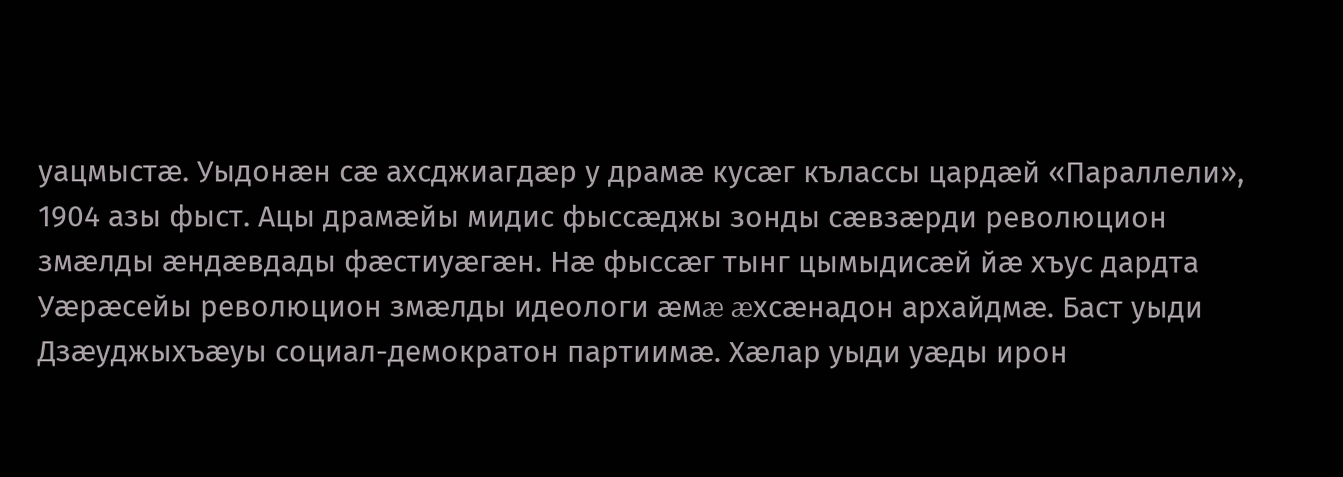уацмыстæ. Уыдонæн сæ ахсджиагдæр у драмæ кусæг кълассы цардæй «Параллели», 1904 азы фыст. Ацы драмæйы мидис фыссæджы зонды сæвзæрди революцион змæлды æндæвдады фæстиуæгæн. Нæ фыссæг тынг цымыдисæй йæ хъус дардта Уæрæсейы революцион змæлды идеологи æмæ æхсæнадон архайдмæ. Баст уыди Дзæуджыхъæуы социал-демократон партиимæ. Хæлар уыди уæды ирон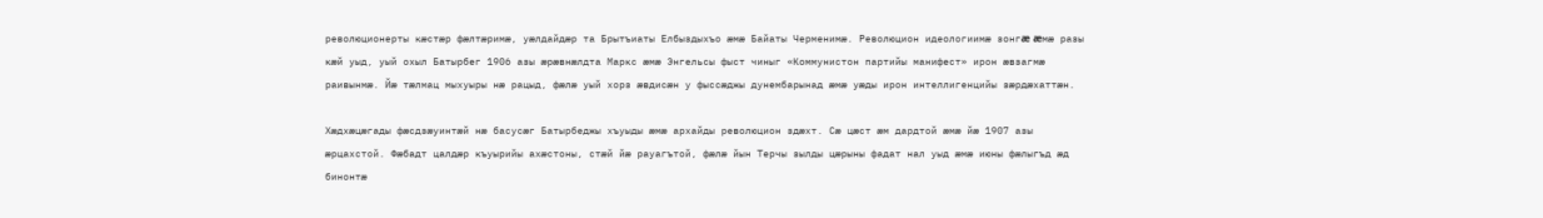революционерты кæстæр фæлтæримæ, уæлдайдæр та Брытъиаты Елбыздыхъо æмæ Байаты Черменимæ. Революцион идеологиимæ зонгæ æмæ разы кæй уыд, уый охыл Батырбег 1906 азы æрæвнæлдта Маркс æмæ Энгельсы фыст чиныг «Коммунистон партийы манифест» ирон æвзагмæ раивынмæ. Йæ тæлмац мыхуыры нæ рацыд, фæлæ уый хорз æвдисæн у фыссæджы дунембарынад æмæ уæды ирон интеллигенцийы зæрдæхаттæн.

Хæдхæцæгады фæсдзæуинтæй нæ басусæг Батырбеджы хъуыды æмæ архайды революцион здæхт. Сæ цæст æм дардтой æмæ йæ 1907 азы æрцахстой. Фæбадт цалдæр къуырийы ахæстоны, стæй йæ рауагътой, фæлæ йын Терчы зылды цæрыны фадат нал уыд æмæ июны фæлыгъд æд бинонтæ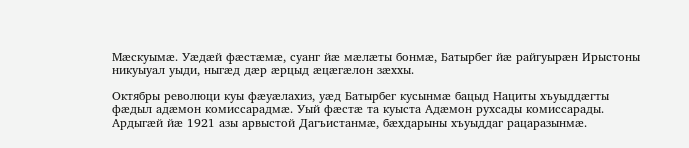Мæскуымæ. Уæдæй фæстæмæ, суанг йæ мæлæты бонмæ, Батырбег йæ райгуырæн Ирыстоны никуыуал уыди, ныгæд дæр æрцыд æцæгæлон зæххы.

Октябры революци куы фæуæлахиз, уæд Батырбег кусынмæ бацыд Нациты хъуыддæгты фæдыл адæмон комиссарадмæ. Уый фæстæ та куыста Адæмон рухсады комиссарады. Ардыгæй йæ 1921 азы арвыстой Дагъистанмæ, бæхдарыны хъуыддаг рацаразынмæ.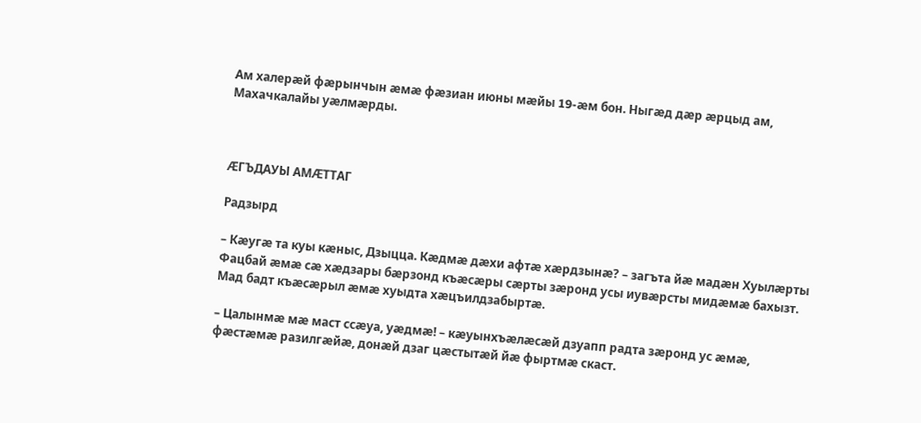Ам халерæй фæрынчын æмæ фæзиан июны мæйы 19-æм бон. Ныгæд дæр æрцыд ам, Махачкалайы уæлмæрды.



ÆГЪДАУЫ АМÆТТАГ

Радзырд

– Кæугæ та куы кæныс, Дзыцца. Кæдмæ дæхи афтæ хæрдзынæ? – загъта йæ мадæн Хуылæрты Фацбай æмæ сæ хæдзары бæрзонд къæсæры сæрты зæронд усы иувæрсты мидæмæ бахызт. Мад бадт къæсæрыл æмæ хуыдта хæцъилдзабыртæ.

– Цалынмæ мæ маст ссæуа, уæдмæ! – кæуынхъæлæсæй дзуапп радта зæронд ус æмæ, фæстæмæ разилгæйæ, донæй дзаг цæстытæй йæ фыртмæ скаст.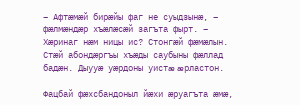– Афтæмæй бирæйы фаг не суыдзынæ, – фæлмæндæр хъæлæсæй загъта фырт. – Хæринаг нæм ницы ис? Стонгæй фæмæлын. Стæй абондæргъы хъæды саубыны фæллад бадæн. Дыууæ уæрдоны уистæ æрластон.

Фацбай фæхсбандоныл йæхи æруагъта æмæ,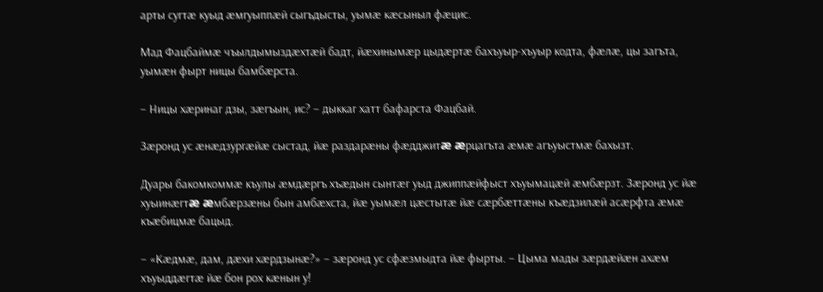арты сугтæ куыд æмгуыппæй сыгъдысты, уымæ кæсыныл фæцис.

Мад Фацбаймæ чъылдымыздæхтæй бадт, йæхинымæр цыдæртæ бахъуыр-хъуыр кодта, фæлæ, цы загъта, уымæн фырт ницы бамбæрста.

– Ницы хæринаг дзы, зæгъын, ис? – дыккаг хатт бафарста Фацбай.

Зæронд ус æнæдзургæйæ сыстад, йæ раздарæны фæдджитæ æрцагъта æмæ агъуыстмæ бахызт.

Дуары бакомкоммæ къулы æмдæргъ хъæдын сынтæг уыд джиппæйфыст хъуымацæй æмбæрзт. Зæронд ус йæ хуыинæгтæ æмбæрзæны бын амбæхста, йæ уымæл цæстытæ йæ сæрбæттæны къæдзилæй асæрфта æмæ къæбицмæ бацыд.

– «Кæдмæ, дам, дæхи хæрдзынæ?» – зæронд ус сфæзмыдта йæ фырты. – Цыма мады зæрдæйæн ахæм хъуыддæгтæ йæ бон рох кæнын у!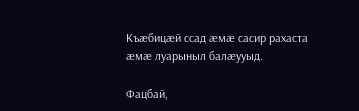Къæбицæй ссад æмæ сасир рахаста æмæ луарыныл балæууыд.

Фацбай,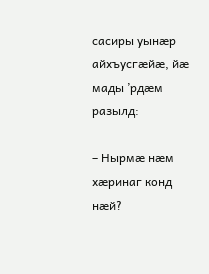сасиры уынæр айхъусгæйæ, йæ мады ’рдæм разылд:

– Нырмæ нæм хæринаг конд нæй?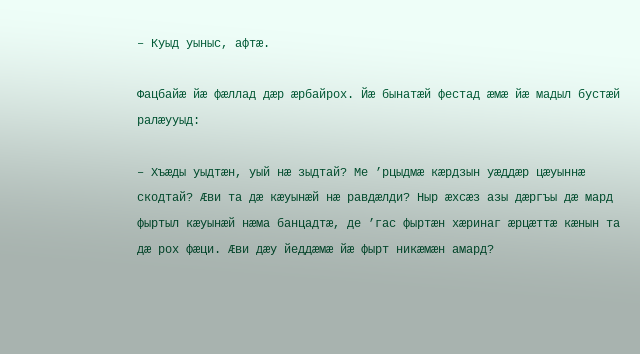– Куыд уыныс, афтæ.

Фацбайæ йæ фæллад дæр æрбайрох. Йæ бынатæй фестад æмæ йæ мадыл бустæй ралæууыд:

– Хъæды уыдтæн, уый нæ зыдтай? Ме ’рцыдмæ кæрдзын уæддæр цæуыннæ скодтай? Æви та дæ кæуынæй нæ равдæлди? Ныр æхсæз азы дæргъы дæ мард фыртыл кæуынæй нæма банцадтæ, де ’гас фыртæн хæринаг æрцæттæ кæнын та дæ рох фæци. Æви дæу йеддæмæ йæ фырт никæмæн амард?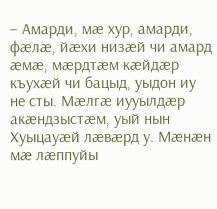– Амарди, мæ хур, амарди, фæлæ, йæхи низæй чи амард æмæ, мæрдтæм кæйдæр къухæй чи бацыд, уыдон иу не сты. Мæлгæ иууылдæр акæндзыстæм, уый нын Хуыцауæй лæвæрд у. Мæнæн мæ лæппуйы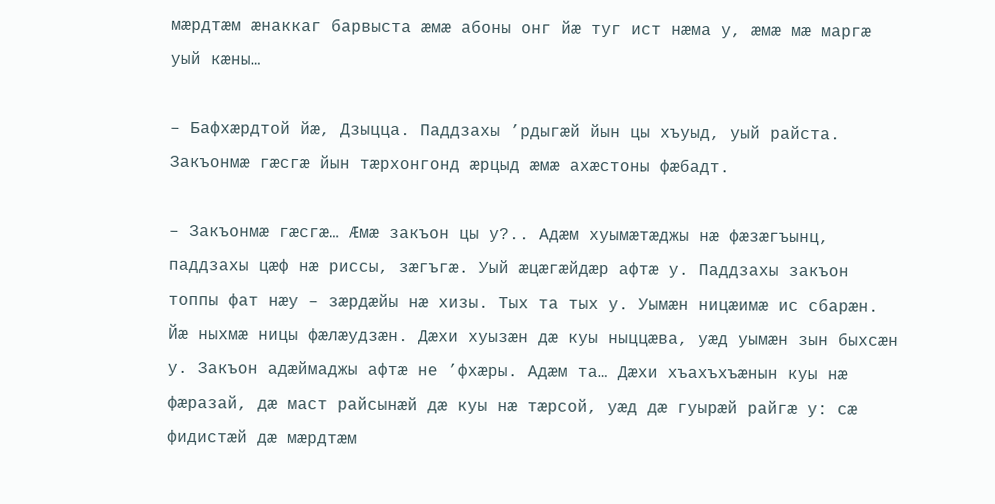мæрдтæм æнаккаг барвыста æмæ абоны онг йæ туг ист нæма у, æмæ мæ маргæ уый кæны…

– Бафхæрдтой йæ, Дзыцца. Паддзахы ’рдыгæй йын цы хъуыд, уый райста. Закъонмæ гæсгæ йын тæрхонгонд æрцыд æмæ ахæстоны фæбадт.

– Закъонмæ гæсгæ… Æмæ закъон цы у?.. Адæм хуымæтæджы нæ фæзæгъынц, паддзахы цæф нæ риссы, зæгъгæ. Уый æцæгæйдæр афтæ у. Паддзахы закъон топпы фат нæу – зæрдæйы нæ хизы. Тых та тых у. Уымæн ницæимæ ис сбарæн. Йæ ныхмæ ницы фæлæудзæн. Дæхи хуызæн дæ куы ныццæва, уæд уымæн зын быхсæн у. Закъон адæймаджы афтæ не ’фхæры. Адæм та… Дæхи хъахъхъæнын куы нæ фæразай, дæ маст райсынæй дæ куы нæ тæрсой, уæд дæ гуырæй райгæ у: сæ фидистæй дæ мæрдтæм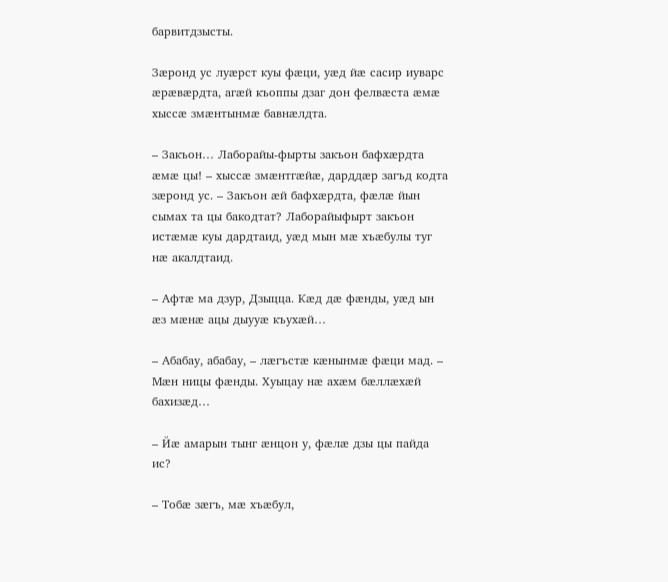барвитдзысты.

Зæронд ус луæрст куы фæци, уæд йæ сасир иуварс æрæвæрдта, агæй къоппы дзаг дон фелвæста æмæ хыссæ змæнтынмæ бавнæлдта.

– Закъон… Лаборайы-фырты закъон бафхæрдта æмæ цы! – хыссæ змæнтгæйæ, дарддæр загъд кодта зæронд ус. – Закъон æй бафхæрдта, фæлæ йын сымах та цы бакодтат? Лаборайыфырт закъон истæмæ куы дардтаид, уæд мын мæ хъæбулы туг нæ акалдтаид.

– Афтæ ма дзур, Дзыцца. Кæд дæ фæнды, уæд ын æз мæнæ ацы дыууæ къухæй…

– Абабау, абабау, – лæгъстæ кæнынмæ фæци мад. – Мæн ницы фæнды. Хуыцау нæ ахæм бæллæхæй бахизæд…

– Йæ амарын тынг æнцон у, фæлæ дзы цы пайда ис?

– Тобæ зæгъ, мæ хъæбул,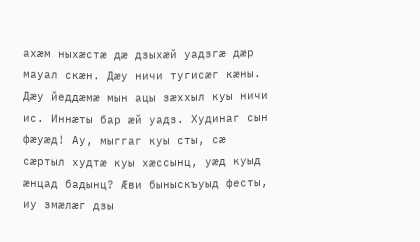ахæм ныхæстæ дæ дзыхæй уадзгæ дæр мауал скæн. Дæу ничи тугисæг кæны. Дæу йеддæмæ мын ацы зæххыл куы ничи ис. Иннæты бар æй уадз. Худинаг сын фæуæд! Ау, мыггаг куы сты, сæ сæртыл худтæ куы хæссынц, уæд куыд æнцад бадынц? Æви быныскъуыд фесты, иу змæлæг дзы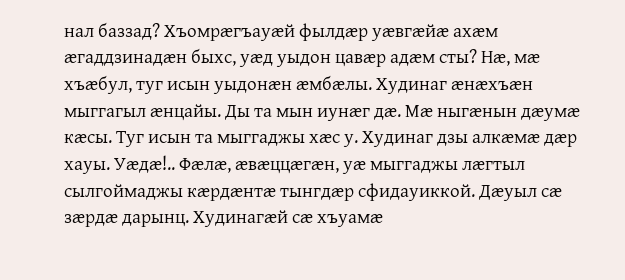нал баззад? Хъомрæгъауæй фылдæр уæвгæйæ ахæм æгаддзинадæн быхс, уæд уыдон цавæр адæм сты? Нæ, мæ хъæбул, туг исын уыдонæн æмбæлы. Худинаг æнæхъæн мыггагыл æнцайы. Ды та мын иунæг дæ. Мæ ныгæнын дæумæ кæсы. Туг исын та мыггаджы хæс у. Худинаг дзы алкæмæ дæр хауы. Уæдæ!.. Фæлæ, æвæццæгæн, уæ мыггаджы лæгтыл сылгоймаджы кæрдæнтæ тынгдæр сфидауиккой. Дæуыл сæ зæрдæ дарынц. Худинагæй сæ хъуамæ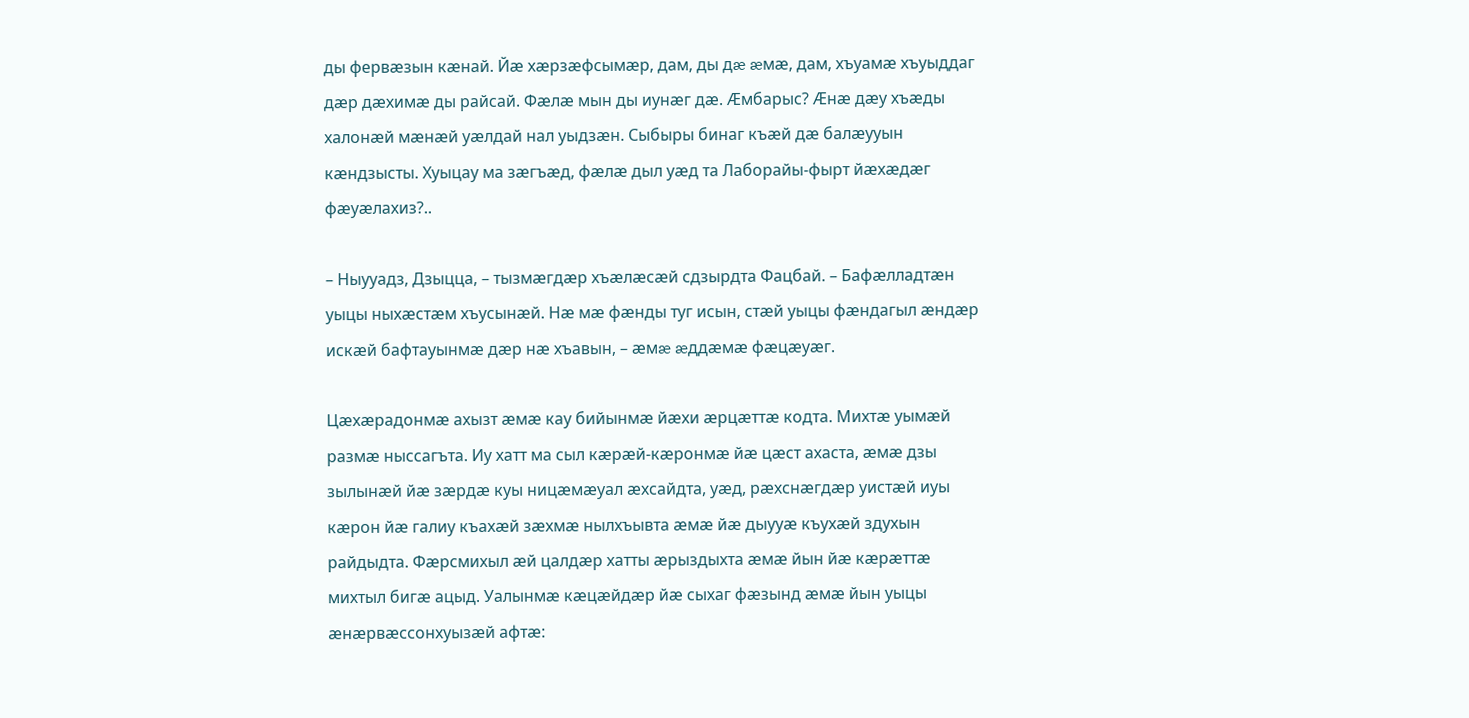ды фервæзын кæнай. Йæ хæрзæфсымæр, дам, ды дæ æмæ, дам, хъуамæ хъуыддаг дæр дæхимæ ды райсай. Фæлæ мын ды иунæг дæ. Æмбарыс? Æнæ дæу хъæды халонæй мæнæй уæлдай нал уыдзæн. Сыбыры бинаг къæй дæ балæууын кæндзысты. Хуыцау ма зæгъæд, фæлæ дыл уæд та Лаборайы-фырт йæхæдæг фæуæлахиз?..

– Ныууадз, Дзыцца, – тызмæгдæр хъæлæсæй сдзырдта Фацбай. – Бафæлладтæн уыцы ныхæстæм хъусынæй. Нæ мæ фæнды туг исын, стæй уыцы фæндагыл æндæр искæй бафтауынмæ дæр нæ хъавын, – æмæ æддæмæ фæцæуæг.

Цæхæрадонмæ ахызт æмæ кау бийынмæ йæхи æрцæттæ кодта. Михтæ уымæй размæ ныссагъта. Иу хатт ма сыл кæрæй-кæронмæ йæ цæст ахаста, æмæ дзы зылынæй йæ зæрдæ куы ницæмæуал æхсайдта, уæд, рæхснæгдæр уистæй иуы кæрон йæ галиу къахæй зæхмæ нылхъывта æмæ йæ дыууæ къухæй здухын райдыдта. Фæрсмихыл æй цалдæр хатты æрыздыхта æмæ йын йæ кæрæттæ михтыл бигæ ацыд. Уалынмæ кæцæйдæр йæ сыхаг фæзынд æмæ йын уыцы æнæрвæссонхуызæй афтæ: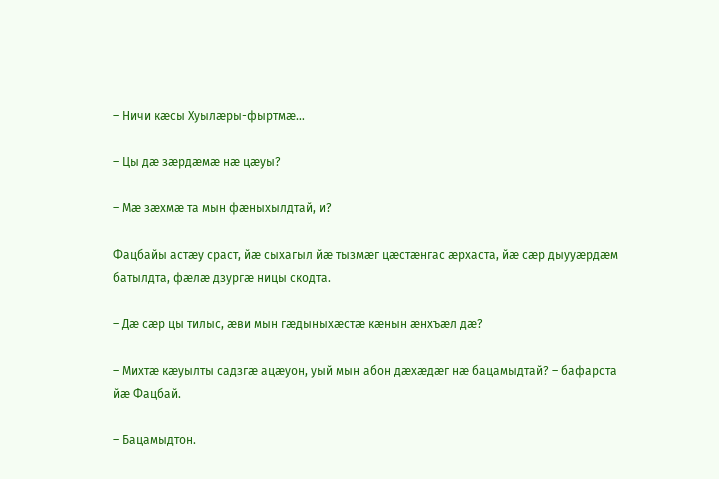– Ничи кæсы Хуылæры-фыртмæ…

– Цы дæ зæрдæмæ нæ цæуы?

– Мæ зæхмæ та мын фæныхылдтай, и?

Фацбайы астæу сраст, йæ сыхагыл йæ тызмæг цæстæнгас æрхаста, йæ сæр дыууæрдæм батылдта, фæлæ дзургæ ницы скодта.

– Дæ сæр цы тилыс, æви мын гæдыныхæстæ кæнын æнхъæл дæ?

– Михтæ кæуылты садзгæ ацæуон, уый мын абон дæхæдæг нæ бацамыдтай? – бафарста йæ Фацбай.

– Бацамыдтон.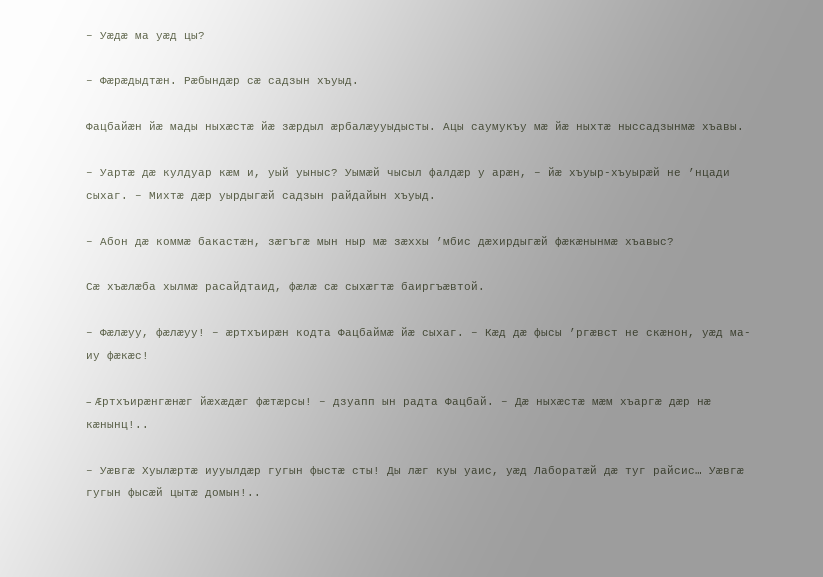– Уæдæ ма уæд цы?

– Фæрæдыдтæн. Рæбындæр сæ садзын хъуыд.

Фацбайæн йæ мады ныхæстæ йæ зæрдыл æрбалæууыдысты. Ацы саумукъу мæ йæ ныхтæ ныссадзынмæ хъавы.

– Уартæ дæ кулдуар кæм и, уый уыныс? Уымæй чысыл фалдæр у арæн, – йæ хъуыр-хъуырæй не ’нцади сыхаг. – Михтæ дæр уырдыгæй садзын райдайын хъуыд.

– Абон дæ коммæ бакастæн, зæгъгæ мын ныр мæ зæххы ’мбис дæхирдыгæй фæкæнынмæ хъавыс?

Сæ хъæлæба хылмæ расайдтаид, фæлæ сæ сыхæгтæ баиргъæвтой.

– Фæлæуу, фæлæуу! – æртхъирæн кодта Фацбаймæ йæ сыхаг. – Кæд дæ фысы ’ргæвст не скæнон, уæд ма-иу фæкæс!

– Æртхъирæнгæнæг йæхæдæг фæтæрсы! – дзуапп ын радта Фацбай. – Дæ ныхæстæ мæм хъаргæ дæр нæ кæнынц!..

– Уæвгæ Хуылæртæ иууылдæр гугын фыстæ сты! Ды лæг куы уаис, уæд Лаборатæй дæ туг райсис… Уæвгæ гугын фысæй цытæ домын!..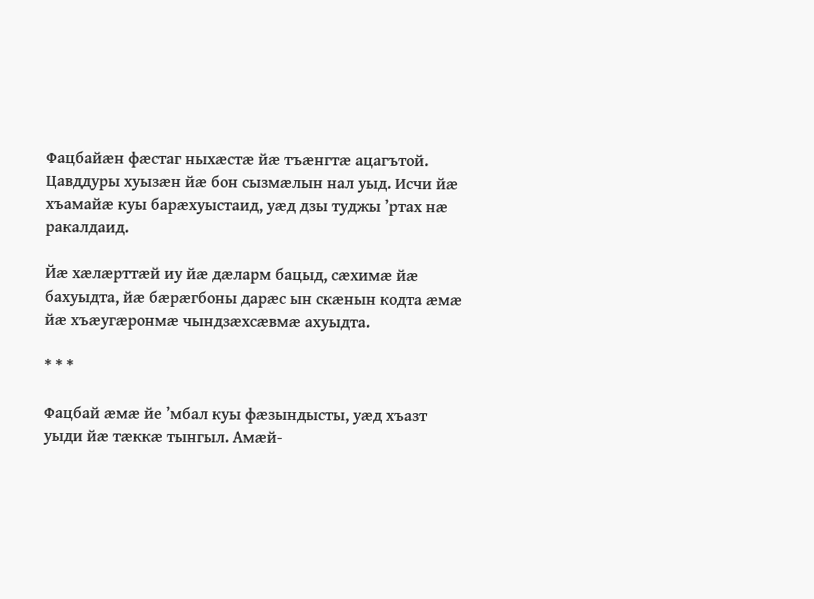Фацбайæн фæстаг ныхæстæ йæ тъæнгтæ ацагътой. Цавддуры хуызæн йæ бон сызмæлын нал уыд. Исчи йæ хъамайæ куы барæхуыстаид, уæд дзы туджы ’ртах нæ ракалдаид.

Йæ хæлæрттæй иу йæ дæларм бацыд, сæхимæ йæ бахуыдта, йæ бæрæгбоны дарæс ын скæнын кодта æмæ йæ хъæугæронмæ чындзæхсæвмæ ахуыдта.

* * *

Фацбай æмæ йе ’мбал куы фæзындысты, уæд хъазт уыди йæ тæккæ тынгыл. Амæй-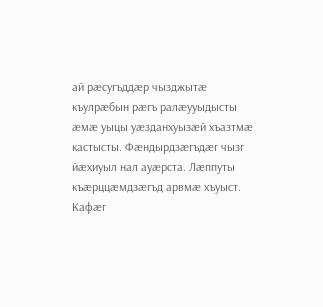ай рæсугъддæр чызджытæ къулрæбын рæгъ ралæууыдысты æмæ уыцы уæзданхуызæй хъазтмæ кастысты. Фæндырдзæгъдæг чызг йæхиуыл нал ауæрста. Лæппуты къæрццæмдзæгъд арвмæ хъуыст. Кафæг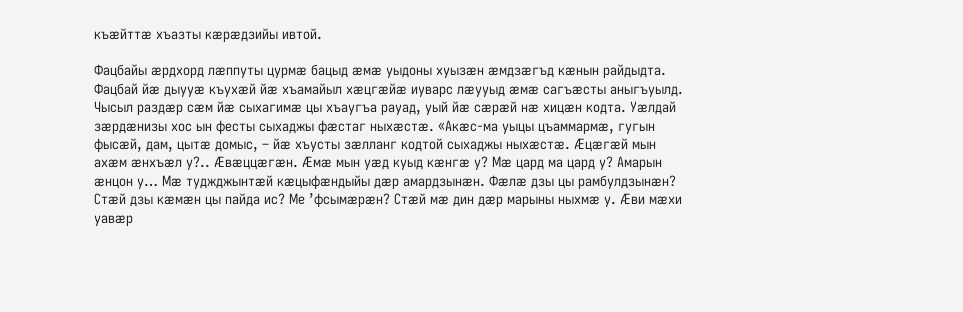къæйттæ хъазты кæрæдзийы ивтой.

Фацбайы æрдхорд лæппуты цурмæ бацыд æмæ уыдоны хуызæн æмдзæгъд кæнын райдыдта. Фацбай йæ дыууæ къухæй йæ хъамайыл хæцгæйæ иуварс лæууыд æмæ сагъæсты аныгъуылд. Чысыл раздæр сæм йæ сыхагимæ цы хъаугъа рауад, уый йæ сæрæй нæ хицæн кодта. Уæлдай зæрдæнизы хос ын фесты сыхаджы фæстаг ныхæстæ. «Акæс-ма уыцы цъаммармæ, гугын фысæй, дам, цытæ домыс, – йæ хъусты зæлланг кодтой сыхаджы ныхæстæ. Æцæгæй мын ахæм æнхъæл у?.. Æвæццæгæн. Æмæ мын уæд куыд кæнгæ у? Мæ цард ма цард у? Амарын æнцон у… Мæ туджджынтæй кæцыфæндыйы дæр амардзынæн. Фæлæ дзы цы рамбулдзынæн? Стæй дзы кæмæн цы пайда ис? Ме ’фсымæрæн? Стæй мæ дин дæр марыны ныхмæ у. Æви мæхи уавæр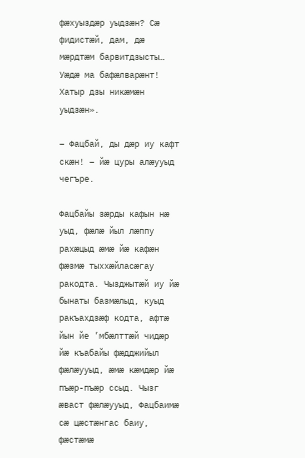фæхуыздæр уыдзæн? Сæ фидистæй, дам, дæ мæрдтæм барвитдзысты… Уæдæ ма бафæлварæнт! Хатыр дзы никæмæн уыдзæн».

– Фацбай, ды дæр иу кафт скæн! – йæ цуры алæууыд чегъре.

Фацбайы зæрды кафын нæ уыд, фæлæ йыл лæппу рахæцыд æмæ йæ кафæн фæзмæ тыххæйласæгау ракодта. Чызджытæй иу йæ бынаты базмæлыд, куыд ракъахдзæф кодта, афтæ йын йе ’мбæлттæй чидæр йæ къабайы фæдджийыл фæлæууыд, æмæ кæмдæр йæ пъæр-пъæр ссыд. Чызг æваст фæлæууыд, Фацбаимæ сæ цæстæнгас баиу, фæстæмæ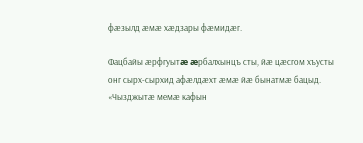фæзылд æмæ хæдзары фæмидæг.

Фацбайы æрфгуытæ æрбалхынцъ сты, йæ цæсгом хъусты онг сырх-сырхид афæлдæхт æмæ йæ бынатмæ бацыд. «Чызджытæ мемæ кафын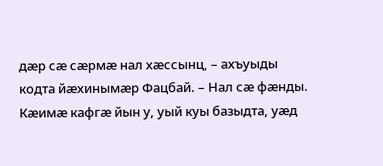дæр сæ сæрмæ нал хæссынц, – ахъуыды кодта йæхинымæр Фацбай. – Нал сæ фæнды. Кæимæ кафгæ йын у, уый куы базыдта, уæд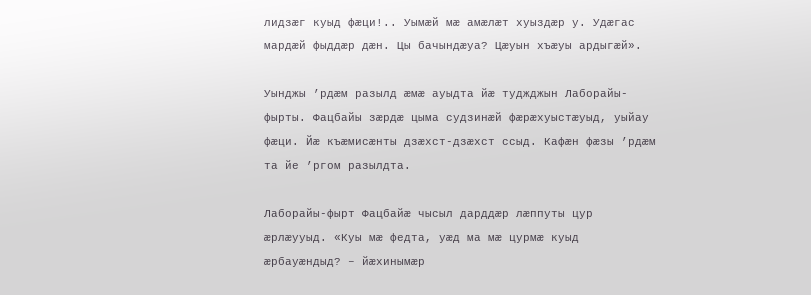лидзæг куыд фæци!.. Уымæй мæ амæлæт хуыздæр у. Удæгас мардæй фыддæр дæн. Цы бачындæуа? Цæуын хъæуы ардыгæй».

Уынджы ’рдæм разылд æмæ ауыдта йæ туджджын Лаборайы-фырты. Фацбайы зæрдæ цыма судзинæй фæрæхуыстæуыд, уыйау фæци. Йæ къæмисæнты дзæхст-дзæхст ссыд. Кафæн фæзы ’рдæм та йе ’ргом разылдта.

Лаборайы-фырт Фацбайæ чысыл дарддæр лæппуты цур æрлæууыд. «Куы мæ федта, уæд ма мæ цурмæ куыд æрбауæндыд? – йæхинымæр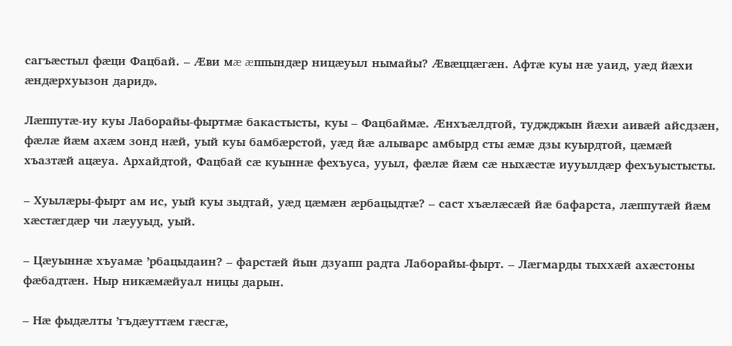сагъæстыл фæци Фацбай. – Æви мæ æппындæр ницæуыл нымайы? Æвæццæгæн. Афтæ куы нæ уаид, уæд йæхи æндæрхуызон дарид».

Лæппутæ-иу куы Лаборайы-фыртмæ бакастысты, куы – Фацбаймæ. Æнхъæлдтой, туджджын йæхи аивæй айсдзæн, фæлæ йæм ахæм зонд нæй, уый куы бамбæрстой, уæд йæ алыварс амбырд сты æмæ дзы куырдтой, цæмæй хъазтæй ацæуа. Архайдтой, Фацбай сæ куыннæ фехъуса, ууыл, фæлæ йæм сæ ныхæстæ иууылдæр фехъуыстысты.

– Хуылæры-фырт ам ис, уый куы зыдтай, уæд цæмæн æрбацыдтæ? – саст хъæлæсæй йæ бафарста, лæппутæй йæм хæстæгдæр чи лæууыд, уый.

– Цæуыннæ хъуамæ ’рбацыдаин? – фарстæй йын дзуапп радта Лаборайы-фырт. – Лæгмарды тыххæй ахæстоны фæбадтæн. Ныр никæмæйуал ницы дарын.

– Нæ фыдæлты ’гъдæуттæм гæсгæ,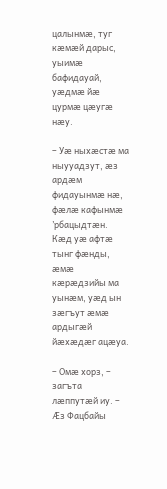цалынмæ, туг кæмæй дарыс, уыимæ бафидауай, уæдмæ йæ цурмæ цæугæ нæу.

– Уæ ныхæстæ ма ныууадзут, æз ардæм фидауынмæ нæ, фæлæ кафынмæ ’рбацыдтæн. Кæд уæ афтæ тынг фæнды, æмæ кæрæдзийы ма уынæм, уæд ын зæгъут æмæ ардыгæй йæхæдæг ацæуа.

– Омæ хорз, – загъта лæппутæй иу. – Æз Фацбайы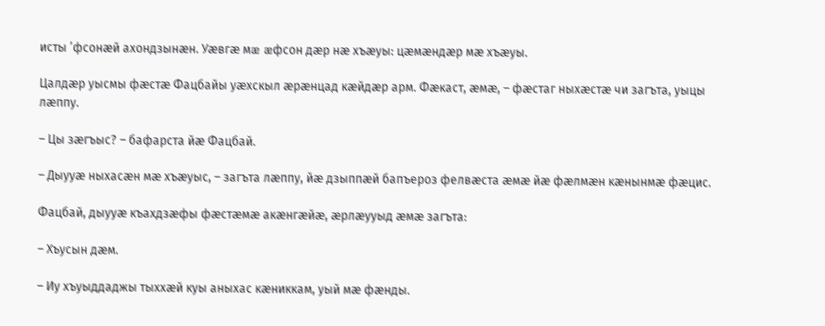исты ’фсонæй ахондзынæн. Уæвгæ мæ æфсон дæр нæ хъæуы: цæмæндæр мæ хъæуы.

Цалдæр уысмы фæстæ Фацбайы уæхскыл æрæнцад кæйдæр арм. Фæкаст, æмæ, – фæстаг ныхæстæ чи загъта, уыцы лæппу.

– Цы зæгъыс? – бафарста йæ Фацбай.

– Дыууæ ныхасæн мæ хъæуыс, – загъта лæппу, йæ дзыппæй бапъероз фелвæста æмæ йæ фæлмæн кæнынмæ фæцис.

Фацбай, дыууæ къахдзæфы фæстæмæ акæнгæйæ, æрлæууыд æмæ загъта:

– Хъусын дæм.

– Иу хъуыддаджы тыххæй куы аныхас кæниккам, уый мæ фæнды.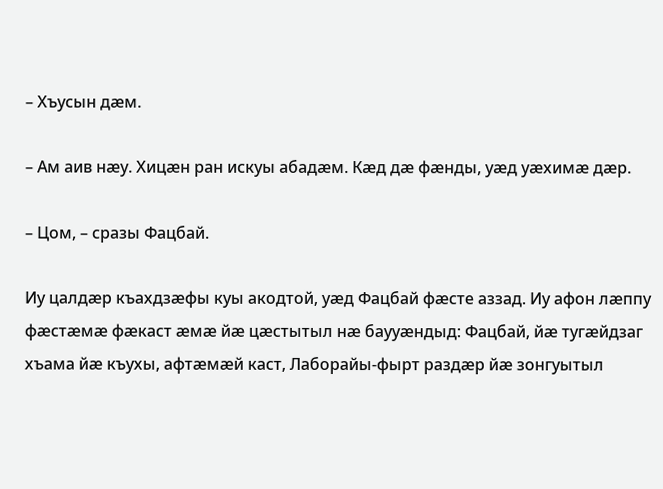– Хъусын дæм.

– Ам аив нæу. Хицæн ран искуы абадæм. Кæд дæ фæнды, уæд уæхимæ дæр.

– Цом, – сразы Фацбай.

Иу цалдæр къахдзæфы куы акодтой, уæд Фацбай фæсте аззад. Иу афон лæппу фæстæмæ фæкаст æмæ йæ цæстытыл нæ баууæндыд: Фацбай, йæ тугæйдзаг хъама йæ къухы, афтæмæй каст, Лаборайы-фырт раздæр йæ зонгуытыл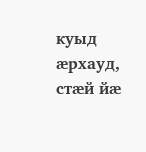куыд æрхауд, стæй йæ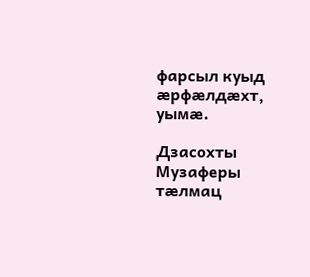фарсыл куыд æрфæлдæхт, уымæ.

Дзасохты Музаферы тæлмац